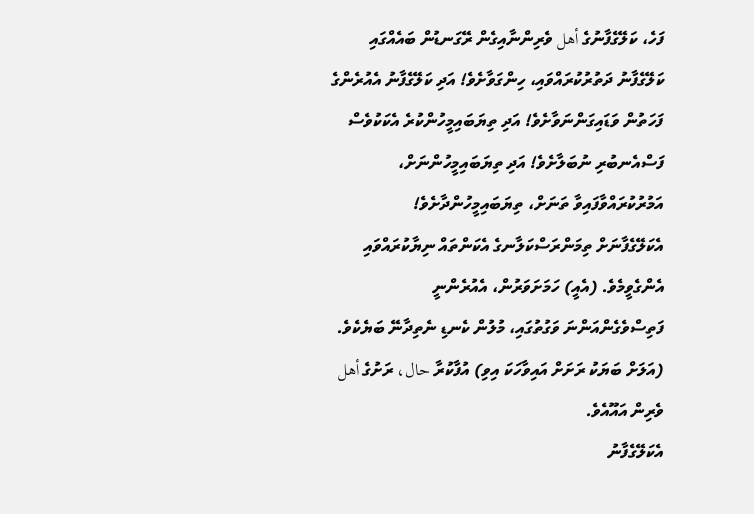ފަހެ، ކަލޭގެފާނުގެ أهل ވެރިންނާއިގެން ރޭގަނޑުން ބައެއްގައި ކަލޭގެފާނު ދަތުރުކުރައްވައި، ހިންގަވާށެވެ! އަދި ކަލޭގެފާނު އެއުރެންގެ ފަހަތުން ވަޑައިގަންނަވާށެވެ! އަދި ތިޔަބައިމީހުންކުރެ އެކަކުވެސް ފަސްއެނބުރި ނުބަލާށެވެ! އަދި ތިޔަބައިމީހުންނަށް، އަމުރުކުރައްވާފައިވާ ތަނަށް، ތިޔަބައިމީހުންދާށެވެ!
އެކަލޭގެފާނަށް ތިމަންރަސްކަލާނގެ އެކަންތައް ނިޔާކުރައްވައި އެންގެވީމެވެ. (އެއީ) ހަމަށަވަރުން، އެއުރެންނީ ފަތިސްވެގެންއަންނަ ވަގުތުގައި، މުލުން ކެނޑި ނެތިދާނޭ ބަޔެކެވެ.
(އަލަށް ބަޔަކު ރަށަށް އައިވާހަކަ އިވި) އުފާކުރާ حال، ރަށުގެ أهل ވެރިން އައޫއެވެ.
އެކަލޭގެފާނު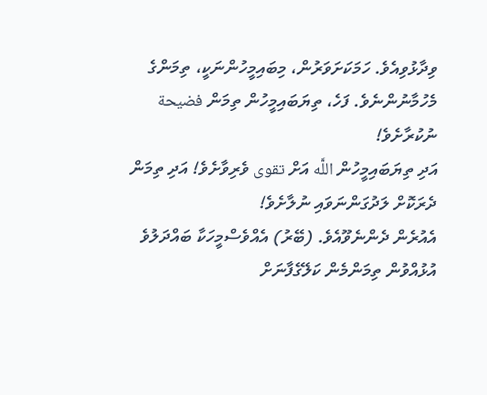ވިދާޅުވިއެވެ. ހަމަކަށަވަރުން، މިބައިމީހުންނަކީ، ތިމަންގެ މެހުމާނުންނެވެ. ފަހެ، ތިޔަބައިމީހުން ތިމަން فضيحة ނުކުރާށެވެ!
އަދި ތިޔަބައިމީހުން اللَّه އަށް تقوى ވެރިވާށެވެ! އަދި ތިމަން ދެރަކޮށް ލަދުގަންނަވައި ނުލާށެވެ!
އެއުރެން ދެންނެވޫއެވެ. (ބޭރު) އެއްވެސްމީހަކާ ބައްދަލުވެ އުޅުއްވުން ތިމަންމެން ކަލޭގެފާނަށް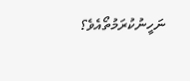ނަހީނުކުރަމުތޯއެވެ؟